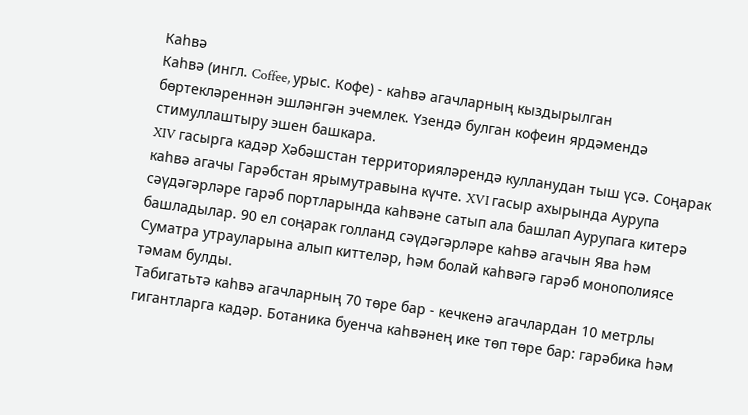Каһвә
Каһвә (ингл. Coffee, урыс. Кофе) - каһвә агачларның кыздырылган бөртекләреннән эшләнгән эчемлек. Үзендә булган кофеин ярдәмендә стимуллаштыру эшен башкара.
XIV гасырга кадәр Хәбәшстан территорияләрендә кулланудан тыш үсә. Соңарак каһвә агачы Гарәбстан ярымутравына күчте. XVI гасыр ахырында Аурупа сәүдәгәрләре гарәб портларында каһвәне сатып ала башлап Аурупага китерә башладылар. 90 ел соңарак голланд сәүдәгәрләре каһвә агачын Ява һәм Суматра утрауларына алып киттеләр, һәм болай каһвәгә гарәб монополиясе тәмам булды.
Табигатьтә каһвә агачларның 70 төре бар - кечкенә агачлардан 10 метрлы гигантларга кадәр. Ботаника буенча каһвәнең ике төп төре бар: гарәбика һәм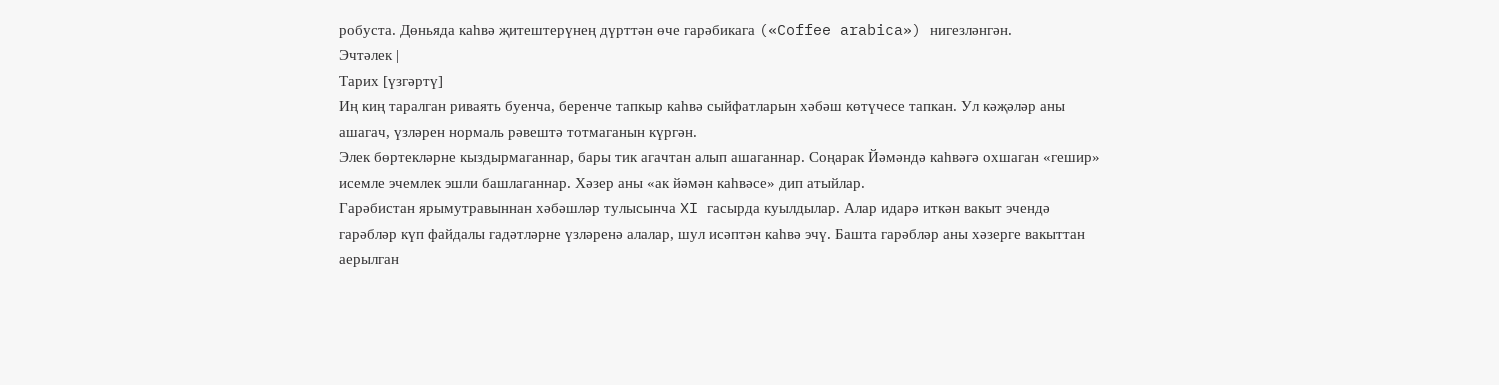робуста. Дөньяда каһвә җитештерүнең дүрттән өче гарәбикага («Coffee arabica») нигезләнгән.
Эчтәлек |
Тарих [үзгәртү]
Иң киң таралган риваять буенча, беренче тапкыр каһвә сыйфатларын хәбәш көтүчесе тапкан. Ул кәҗәләр аны ашагач, үзләрен нормаль рәвештә тотмаганын күргән.
Элек бөртекләрне кыздырмаганнар, бары тик агачтан алып ашаганнар. Соңарак Йәмәндә каһвәгә охшаган «гешир» исемле эчемлек эшли башлаганнар. Хәзер аны «ак йәмән каһвәсе» дип атыйлар.
Гарәбистан ярымутравыннан хәбәшләр тулысынча XI гасырда куылдылар. Алар идарә иткән вакыт эчендә гарәбләр күп файдалы гадәтләрне үзләренә алалар, шул исәптән каһвә эчү. Башта гарәбләр аны хәзерге вакыттан аерылган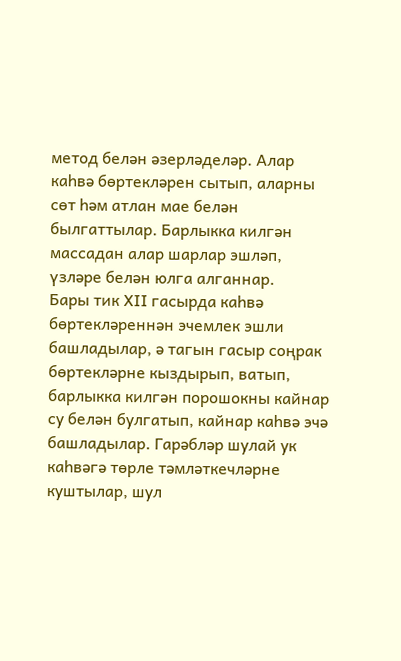метод белән әзерләделәр. Алар каһвә бөртекләрен сытып, аларны сөт һәм атлан мае белән былгаттылар. Барлыкка килгән массадан алар шарлар эшләп, үзләре белән юлга алганнар.
Бары тик XII гасырда каһвә бөртекләреннән эчемлек эшли башладылар, ә тагын гасыр соңрак бөртекләрне кыздырып, ватып, барлыкка килгән порошокны кайнар су белән булгатып, кайнар каһвә эчә башладылар. Гарәбләр шулай ук каһвәгә төрле тәмләткечләрне куштылар, шул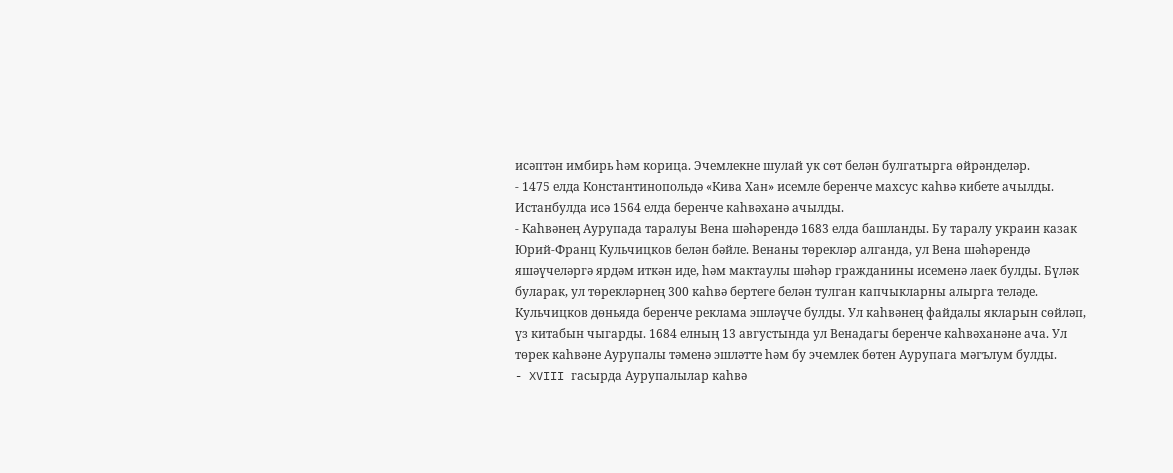исәптән имбирь һәм корица. Эчемлекне шулай ук сөт белән булгатырга өйрәнделәр.
- 1475 елда Константинопольдә «Кива Хан» исемле беренче махсус каһвә кибете ачылды. Истанбулда исә 1564 елда беренче каһвәханә ачылды.
- Каһвәнең Аурупада таралуы Вена шәһәрендә 1683 елда башланды. Бу таралу украин казак Юрий-Франц Кульчицков белән бәйле. Венаны төрекләр алганда, ул Вена шәһәрендә яшәүчеләргә ярдәм иткән иде, һәм мактаулы шәһәр гражданины исеменә лаек булды. Бүләк буларак, ул төрекләрнең 300 каһвә бертеге белән тулган капчыкларны алырга теләде. Кульчицков дөньяда беренче реклама эшләүче булды. Ул каһвәнең файдалы якларын сөйләп, үз китабын чыгарды. 1684 елның 13 августында ул Венадагы беренче каһвәханәне ача. Ул төрек каһвәне Аурупалы тәменә эшләтте һәм бу эчемлек бөтен Аурупага мәгълум булды.
- XVIII гасырда Аурупалылар каһвә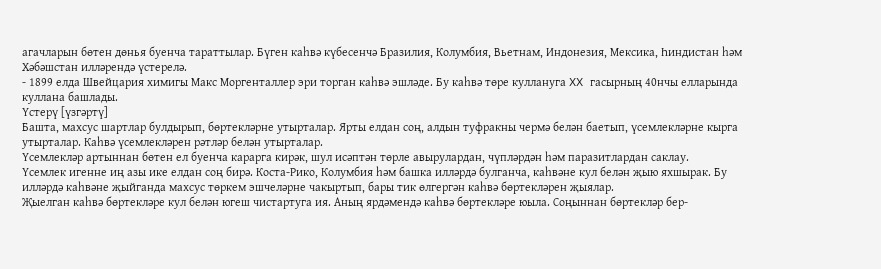агачларын бөтен дөнья буенча тараттылар. Бүген каһвә күбесенчә Бразилия, Колумбия, Вьетнам, Индонезия, Мексика, Һиндистан һәм Хәбәшстан илләрендә үстерелә.
- 1899 елда Швейцария химигы Макс Моргенталлер эри торган каһвә эшләде. Бу каһвә төре куллануга XX гасырның 40нчы елларында куллана башлады.
Үстерү [үзгәртү]
Башта, махсус шартлар булдырып, бөртекләрне утырталар. Ярты елдан соң, алдын туфракны чермә белән баетып, үсемлекләрне кырга утырталар. Каһвә үсемлекләрен рәтләр белән утырталар.
Үсемлекләр артыннан бөтен ел буенча карарга кирәк, шул исәптән төрле авырулардан, чүпләрдән һәм паразитлардан саклау.
Үсемлек игенне иң азы ике елдан соң бирә. Коста-Рико, Колумбия һәм башка илләрдә булганча, каһвәне кул белән җыю яхшырак. Бу илләрдә каһвәне җыйганда махсус төркем эшчеләрне чакыртып, бары тик өлгергән каһвә бөртекләрен җыялар.
Җыелган каһвә бөртекләре кул белән югеш чистартуга ия. Аның ярдәмендә каһвә бөртекләре юыла. Соңыннан бөртекләр бер-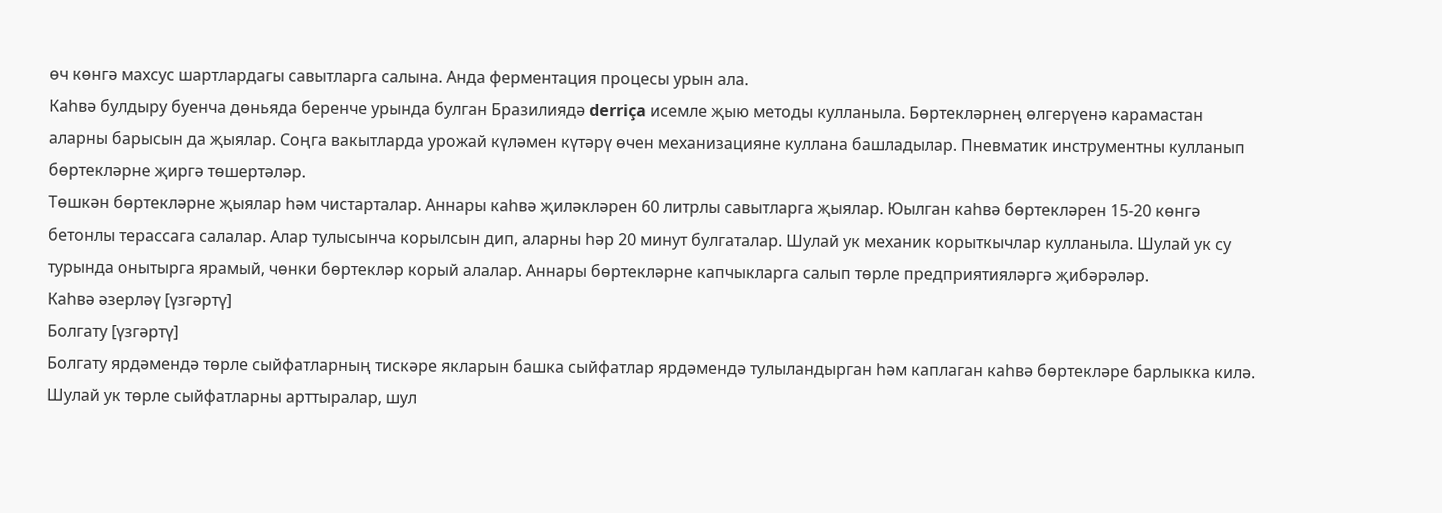өч көнгә махсус шартлардагы савытларга салына. Анда ферментация процесы урын ала.
Каһвә булдыру буенча дөньяда беренче урында булган Бразилиядә derriça исемле җыю методы кулланыла. Бөртекләрнең өлгерүенә карамастан аларны барысын да җыялар. Соңга вакытларда урожай күләмен күтәрү өчен механизацияне куллана башладылар. Пневматик инструментны кулланып бөртекләрне җиргә төшертәләр.
Төшкән бөртекләрне җыялар һәм чистарталар. Аннары каһвә җиләкләрен 60 литрлы савытларга җыялар. Юылган каһвә бөртекләрен 15-20 көнгә бетонлы терассага салалар. Алар тулысынча корылсын дип, аларны һәр 20 минут булгаталар. Шулай ук механик корыткычлар кулланыла. Шулай ук су турында онытырга ярамый, чөнки бөртекләр корый алалар. Аннары бөртекләрне капчыкларга салып төрле предприятияләргә җибәрәләр.
Каһвә әзерләү [үзгәртү]
Болгату [үзгәртү]
Болгату ярдәмендә төрле сыйфатларның тискәре якларын башка сыйфатлар ярдәмендә тулыландырган һәм каплаган каһвә бөртекләре барлыкка килә. Шулай ук төрле сыйфатларны арттыралар, шул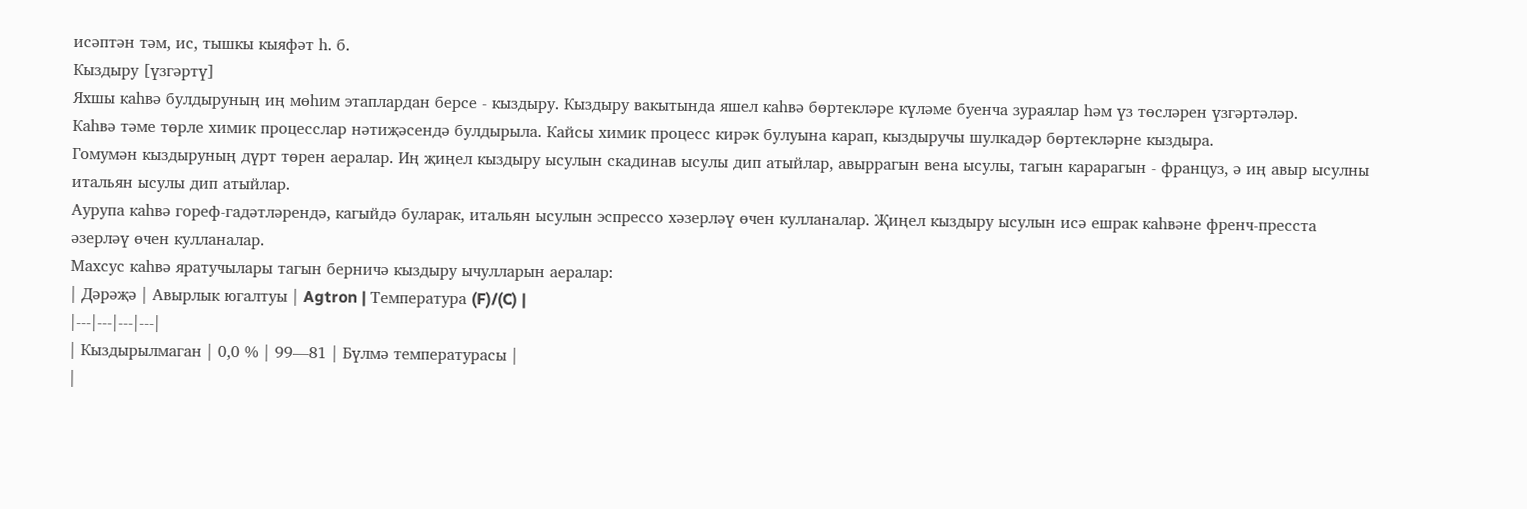исәптән тәм, ис, тышкы кыяфәт һ. б.
Кыздыру [үзгәртү]
Яхшы каһвә булдыруның иң мөһим этаплардан берсе - кыздыру. Кыздыру вакытында яшел каһвә бөртекләре күләме буенча зураялар һәм үз төсләрен үзгәртәләр.
Каһвә тәме төрле химик процесслар нәтиҗәсендә булдырыла. Кайсы химик процесс кирәк булуына карап, кыздыручы шулкадәр бөртекләрне кыздыра.
Гомумән кыздыруның дүрт төрен аералар. Иң җиңел кыздыру ысулын скадинав ысулы дип атыйлар, авыррагын вена ысулы, тагын карарагын - француз, ә иң авыр ысулны итальян ысулы дип атыйлар.
Аурупа каһвә гореф-гадәтләрендә, кагыйдә буларак, итальян ысулын эспрессо хәзерләү өчен кулланалар. Җиңел кыздыру ысулын исә ешрак каһвәне френч-пресста әзерләү өчен кулланалар.
Махсус каһвә яратучылары тагын берничә кыздыру ычулларын аералар:
| Дәрәҗә | Авырлык югалтуы | Agtron | Температура (F)/(C) |
|---|---|---|---|
| Кыздырылмаган | 0,0 % | 99—81 | Бүлмә температурасы |
|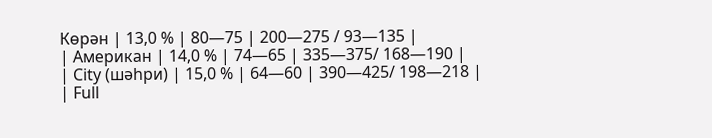Көрән | 13,0 % | 80—75 | 200—275 / 93—135 |
| Американ | 14,0 % | 74—65 | 335—375/ 168—190 |
| City (шәһри) | 15,0 % | 64—60 | 390—425/ 198—218 |
| Full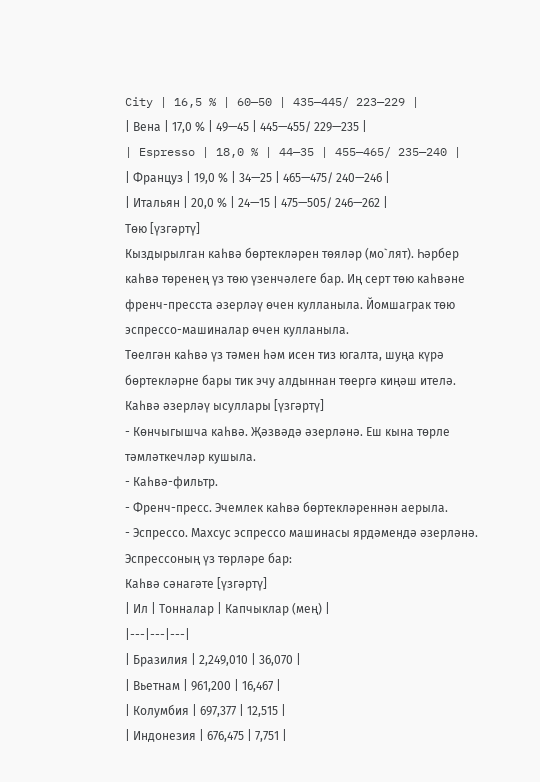City | 16,5 % | 60—50 | 435—445/ 223—229 |
| Вена | 17,0 % | 49—45 | 445—455/ 229—235 |
| Espresso | 18,0 % | 44—35 | 455—465/ 235—240 |
| Француз | 19,0 % | 34—25 | 465—475/ 240—246 |
| Итальян | 20,0 % | 24—15 | 475—505/ 246—262 |
Төю [үзгәртү]
Кыздырылган каһвә бөртекләрен төяләр (мо`лят). Һәрбер каһвә төренең үз төю үзенчәлеге бар. Иң серт төю каһвәне френч-пресста әзерләү өчен кулланыла. Йомшаграк төю эспрессо-машиналар өчен кулланыла.
Төелгән каһвә үз тәмен һәм исен тиз югалта, шуңа күрә бөртекләрне бары тик эчу алдыннан төергә киңәш ителә.
Каһвә әзерләү ысуллары [үзгәртү]
- Көнчыгышча каһвә. Җәзвәдә әзерләнә. Еш кына төрле тәмләткечләр кушыла.
- Каһвә-фильтр.
- Френч-пресс. Эчемлек каһвә бөртекләреннән аерыла.
- Эспрессо. Махсус эспрессо машинасы ярдәмендә әзерләнә. Эспрессоның үз төрләре бар:
Каһвә сәнагәте [үзгәртү]
| Ил | Тонналар | Капчыклар (мең) |
|---|---|---|
| Бразилия | 2,249,010 | 36,070 |
| Вьетнам | 961,200 | 16,467 |
| Колумбия | 697,377 | 12,515 |
| Индонезия | 676,475 | 7,751 |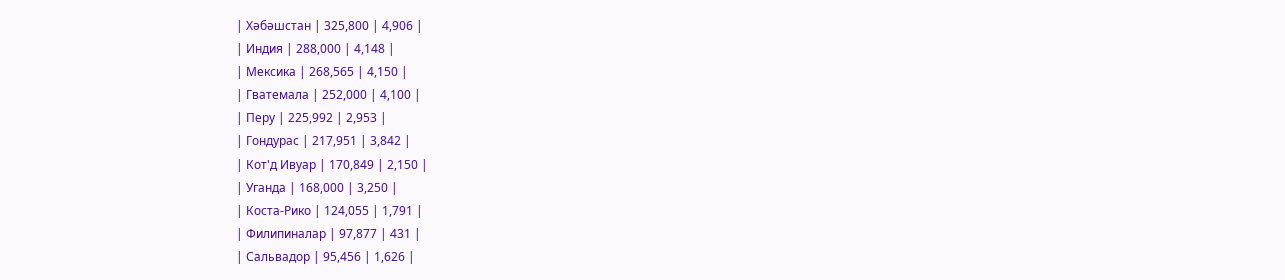| Хәбәшстан | 325,800 | 4,906 |
| Индия | 288,000 | 4,148 |
| Мексика | 268,565 | 4,150 |
| Гватемала | 252,000 | 4,100 |
| Перу | 225,992 | 2,953 |
| Гондурас | 217,951 | 3,842 |
| Кот'д Ивуар | 170,849 | 2,150 |
| Уганда | 168,000 | 3,250 |
| Коста-Рико | 124,055 | 1,791 |
| Филипиналар | 97,877 | 431 |
| Сальвадор | 95,456 | 1,626 |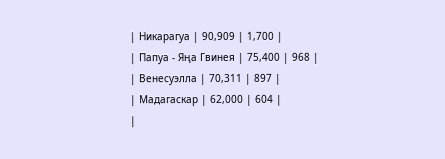| Никарагуа | 90,909 | 1,700 |
| Папуа - Яңа Гвинея | 75,400 | 968 |
| Венесуэлла | 70,311 | 897 |
| Мадагаскар | 62,000 | 604 |
|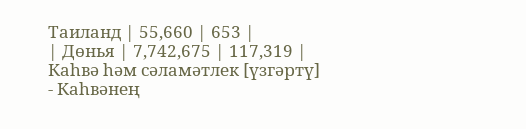Таиланд | 55,660 | 653 |
| Дөнья | 7,742,675 | 117,319 |
Каһвә һәм сәламәтлек [үзгәртү]
- Каһвәнең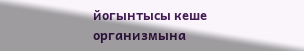йогынтысы кеше организмына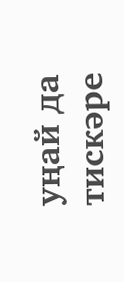уңай да тискәре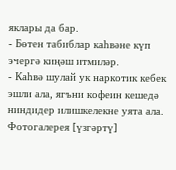яклары да бар.
- Бөтен табиблар каһвәне күп эчергә киңәш итмиләр.
- Каһвә шулай ук наркотик кебек эшли ала, ягъни кофеин кешедә ниндидер илишкелекне уята ала.
Фотогалерея [үзгәртү]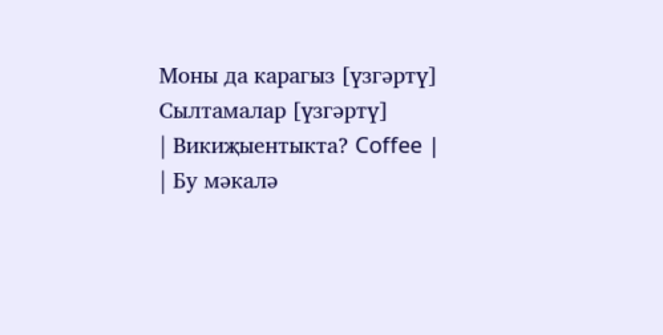Моны да карагыз [үзгәртү]
Сылтамалар [үзгәртү]
| Викиҗыентыкта? Coffee |
| Бу мәкалә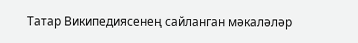Татар Википедиясенең сайланган мәкаләләр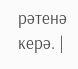рәтенә керә. |